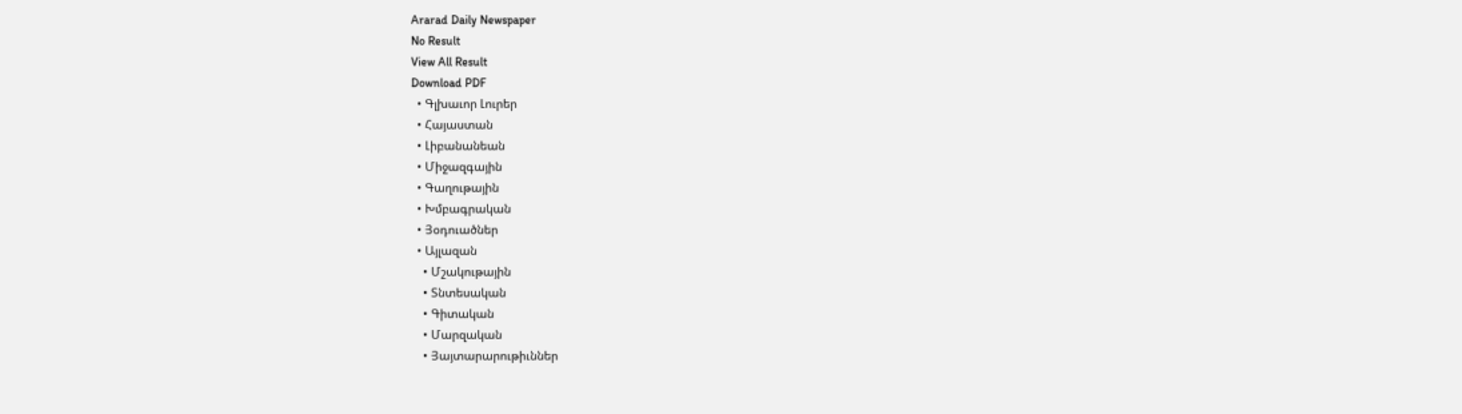Ararad Daily Newspaper
No Result
View All Result
Download PDF
  • Գլխաւոր Լուրեր
  • Հայաստան
  • Լիբանանեան
  • Միջազգային
  • Գաղութային
  • Խմբագրական
  • Յօդուածներ
  • Այլազան
    • Մշակութային
    • Տնտեսական
    • Գիտական
    • Մարզական
    • Յայտարարութիւններ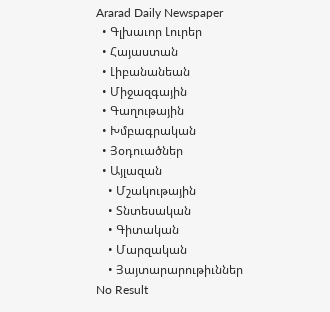Ararad Daily Newspaper
  • Գլխաւոր Լուրեր
  • Հայաստան
  • Լիբանանեան
  • Միջազգային
  • Գաղութային
  • Խմբագրական
  • Յօդուածներ
  • Այլազան
    • Մշակութային
    • Տնտեսական
    • Գիտական
    • Մարզական
    • Յայտարարութիւններ
No Result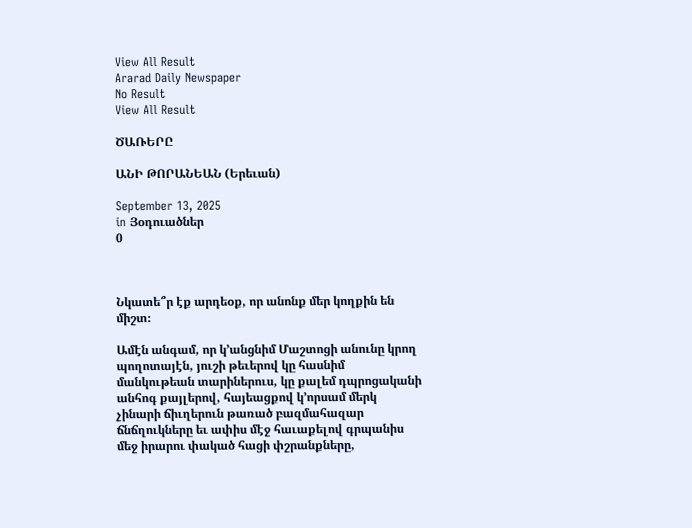View All Result
Ararad Daily Newspaper
No Result
View All Result

ԾԱՌԵՐԸ

ԱՆԻ ԹՈՐԱՆԵԱՆ (Երեւան)

September 13, 2025
in Յօդուածներ
0



Նկատե՞ր էք արդեօք, որ անոնք մեր կողքին են միշտ։

Ամէն անգամ, որ կ’անցնիմ Մաշտոցի անունը կրող պողոտայէն, յուշի թեւերով կը հասնիմ մանկութեան տարիներուս, կը քալեմ դպրոցականի անհոգ քայլերով, հայեացքով կ’որսամ մերկ չինարի ճիւղերուն թառած բազմահազար ճնճղուկները եւ ափիս մէջ հաւաքելով գրպանիս մեջ իրարու փակած հացի փշրանքները,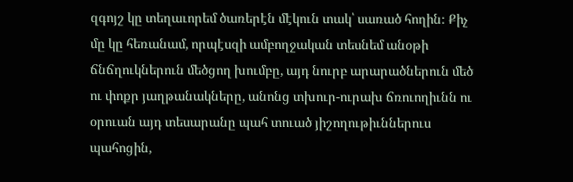զգոյշ կը տեղաւորեմ ծառերէն մէկուն տակ՝ սառած հողին։ Քիչ մը կը հեռանամ, որպէսզի ամբողջական տեսնեմ անօթի ճնճղուկներուն մեծցող խումբը, այդ նուրբ արարածներուն մեծ ու փոքր յաղթանակները, անոնց տխուր-ուրախ ճռուողիւնն ու օրուան այդ տեսարանը պահ տուած յիշողութիւններուս պահոցին,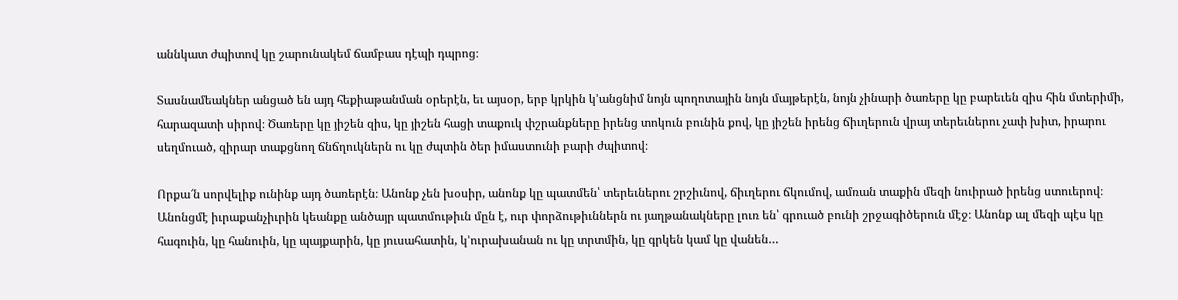աննկատ ժպիտով կը շարունակեմ ճամբաս դէպի դպրոց։

Տասնամեակներ անցած են այդ հեքիաթանման օրերէն, եւ այսօր, երբ կրկին կ’անցնիմ նոյն պողոտային նոյն մայթերէն, նոյն չինարի ծառերը կը բարեւեն զիս հին մտերիմի, հարազատի սիրով։ Ծառերը կը յիշեն զիս, կը յիշեն հացի տաքուկ փշրանքները իրենց տոկուն բունին քով, կը յիշեն իրենց ճիւղերուն վրայ տերեւներու չափ խիտ, իրարու սեղմուած, զիրար տաքցնող ճնճղուկներն ու կը ժպտին ծեր իմաստունի բարի ժպիտով։

Որքա՜ն սորվելիք ունինք այդ ծառերէն։ Անոնք չեն խօսիր, անոնք կը պատմեն՝ տերեւներու շրշիւնով, ճիւղերու ճկումով, ամռան տաքին մեզի նուիրած իրենց ստուերով։ Անոնցմէ իւրաքանչիւրին կեանքը անծայր պատմութիւն մըն է, ուր փորձութիւններն ու յաղթանակները լուռ են՝ գրուած բունի շրջագիծերուն մէջ։ Անոնք ալ մեզի պէս կը հագուին, կը հանուին, կը պայքարին, կը յուսահատին, կ’ուրախանան ու կը տրտմին, կը գրկեն կամ կը վանեն…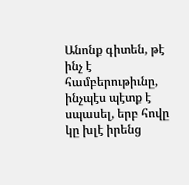Անոնք գիտեն, թէ ինչ է համբերութիւնը, ինչպէս պէտք է սպասել, երբ հովը կը խլէ իրենց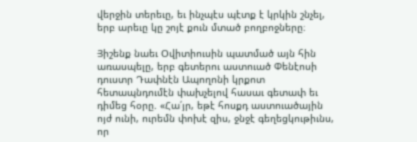վերջին տերեւը, եւ ինչպէս պէտք է կրկին շնչել, երբ արեւը կը շոյէ քուն մտած բողբոջները։

Յիշենք նաեւ Օվիտիուսին պատմած այն հին առասպելը, երբ գետերու աստուած Փենէոսի դուստր Դափնէն Ապողոնի կրքոտ հետապնդումէն փախչելով հասաւ գետափ եւ դիմեց հօրը. «Հա՛յր, եթէ հոսքդ աստուածային ոյժ ունի, ուրեմն փոխէ զիս, ջնջէ գեղեցկութիւնս, որ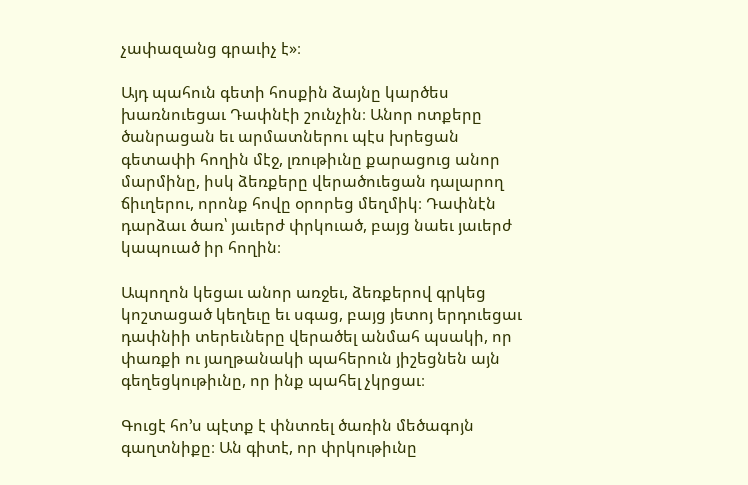չափազանց գրաւիչ է»։

Այդ պահուն գետի հոսքին ձայնը կարծես խառնուեցաւ Դափնէի շունչին։ Անոր ոտքերը ծանրացան եւ արմատներու պէս խրեցան գետափի հողին մէջ, լռութիւնը քարացուց անոր մարմինը, իսկ ձեռքերը վերածուեցան դալարող ճիւղերու, որոնք հովը օրորեց մեղմիկ։ Դափնէն դարձաւ ծառ՝ յաւերժ փրկուած, բայց նաեւ յաւերժ կապուած իր հողին։

Ապողոն կեցաւ անոր առջեւ, ձեռքերով գրկեց կոշտացած կեղեւը եւ սգաց, բայց յետոյ երդուեցաւ դափնիի տերեւները վերածել անմահ պսակի, որ փառքի ու յաղթանակի պահերուն յիշեցնեն այն գեղեցկութիւնը, որ ինք պահել չկրցաւ։

Գուցէ հո’ս պէտք է փնտռել ծառին մեծագոյն գաղտնիքը։ Ան գիտէ, որ փրկութիւնը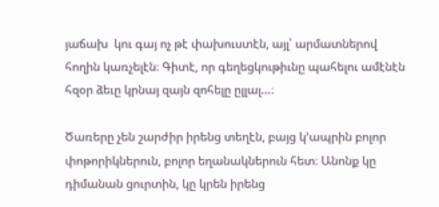յաճախ  կու գայ ոչ թէ փախուստէն, այլ՝ արմատներով հողին կառչելէն։ Գիտէ, որ գեղեցկութիւնը պահելու ամէնէն հզօր ձեւը կրնայ զայն զոհելը ըլլալ…։

Ծառերը չեն շարժիր իրենց տեղէն, բայց կ’ապրին բոլոր փոթորիկներուն, բոլոր եղանակներուն հետ։ Անոնք կը դիմանան ցուրտին, կը կրեն իրենց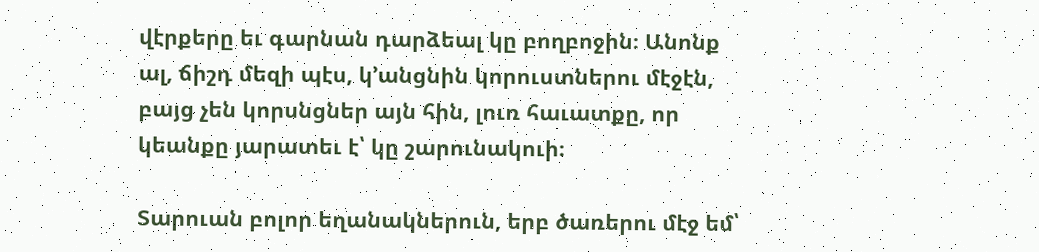վէրքերը եւ գարնան դարձեալ կը բողբոջին։ Անոնք ալ, ճիշդ մեզի պէս, կ’անցնին կորուստներու մէջէն, բայց չեն կորսնցներ այն հին, լուռ հաւատքը, որ կեանքը յարատեւ է՝ կը շարունակուի։

Տարուան բոլոր եղանակներուն, երբ ծառերու մէջ եմ՝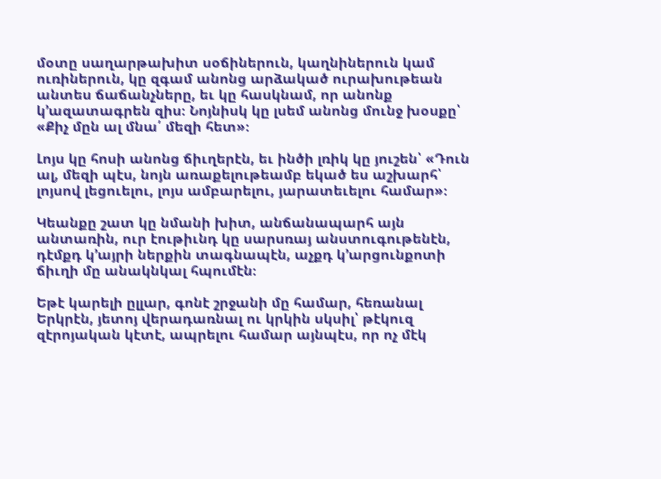մօտը սաղարթախիտ սօճիներուն, կաղնիներուն կամ ուռիներուն, կը զգամ անոնց արձակած ուրախութեան անտես ճաճանչները, եւ կը հասկնամ, որ անոնք կ’ազատագրեն զիս։ Նոյնիսկ կը լսեմ անոնց մունջ խօսքը՝ «Քիչ մըն ալ մնա՛ մեզի հետ»։

Լոյս կը հոսի անոնց ճիւղերէն, եւ ինծի լռիկ կը յուշեն՝ «Դուն ալ, մեզի պէս, նոյն առաքելութեամբ եկած ես աշխարհ՝ լոյսով լեցուելու, լոյս ամբարելու, յարատեւելու համար»։

Կեանքը շատ կը նմանի խիտ, անճանապարհ այն անտառին, ուր էութիւնդ կը սարսռայ անստուգութենէն, դէմքդ կ’այրի ներքին տագնապէն, աչքդ կ’արցունքոտի ճիւղի մը անակնկալ հպումէն։

Եթէ կարելի ըլլար, գոնէ շրջանի մը համար, հեռանալ Երկրէն, յետոյ վերադառնալ ու կրկին սկսիլ՝ թէկուզ զէրոյական կէտէ, ապրելու համար այնպէս, որ ոչ մէկ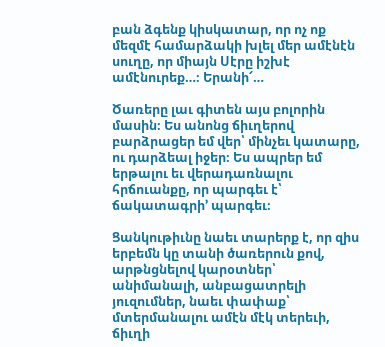բան ձգենք կիսկատար, որ ոչ ոք մեզմէ համարձակի խլել մեր ամէնէն սուղը, որ միայն Սէրը իշխէ ամէնուրեք…։ Երանի՜…

Ծառերը լաւ գիտեն այս բոլորին մասին։ Ես անոնց ճիւղերով բարձրացեր եմ վեր՝ մինչեւ կատարը, ու դարձեալ իջեր։ Ես ապրեր եմ երթալու եւ վերադառնալու հրճուանքը, որ պարգեւ է՝ ճակատագրի’ պարգեւ։

Ցանկութիւնը նաեւ տարերք է, որ զիս երբեմն կը տանի ծառերուն քով, արթնցնելով կարօտներ՝ անիմանալի, անբացատրելի յուզումներ, նաեւ փափաք՝ մտերմանալու ամէն մէկ տերեւի, ճիւղի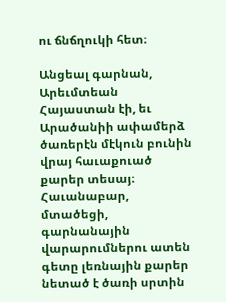ու ճնճղուկի հետ։

Անցեալ գարնան, Արեւմտեան Հայաստան էի, եւ Արածանիի ափամերձ ծառերէն մէկուն բունին վրայ հաւաքուած քարեր տեսայ։ Հաւանաբար, մտածեցի, գարնանային վարարումներու ատեն գետը լեռնային քարեր նետած է ծառի սրտին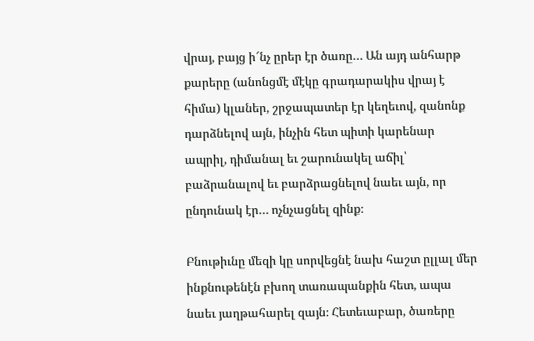վրայ, բայց ի՜նչ ըրեր էր ծառը… Ան այդ անհարթ քարերը (անոնցմէ մէկը գրադարակիս վրայ է հիմա) կլաներ, շրջապատեր էր կեղեւով, զանոնք դարձնելով այն, ինչին հետ պիտի կարենար ապրիլ, դիմանալ եւ շարունակել աճիլ՝ բաձրանալով եւ բարձրացնելով նաեւ այն, որ ընդունակ էր… ոչնչացնել զինք։

Բնութիւնը մեզի կը սորվեցնէ նախ հաշտ ըլլալ մեր ինքնութենէն բխող տառապանքին հետ, ապա նաեւ յաղթահարել զայն։ Հետեւաբար, ծառերը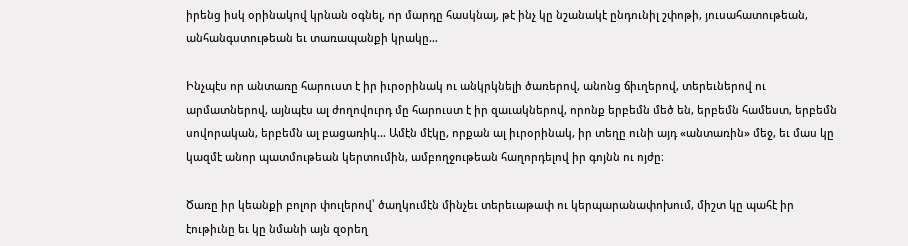իրենց իսկ օրինակով կրնան օգնել, որ մարդը հասկնայ, թէ ինչ կը նշանակէ ընդունիլ շփոթի, յուսահատութեան, անհանգստութեան եւ տառապանքի կրակը…

Ինչպէս որ անտառը հարուստ է իր իւրօրինակ ու անկրկնելի ծառերով, անոնց ճիւղերով, տերեւներով ու արմատներով, այնպէս ալ ժողովուրդ մը հարուստ է իր զաւակներով, որոնք երբեմն մեծ են, երբեմն համեստ, երբեմն սովորական, երբեմն ալ բացառիկ… Ամէն մէկը, որքան ալ իւրօրինակ, իր տեղը ունի այդ «անտառին» մեջ, եւ մաս կը կազմէ անոր պատմութեան կերտումին, ամբողջութեան հաղորդելով իր գոյնն ու ոյժը։

Ծառը իր կեանքի բոլոր փուլերով՝ ծաղկումէն մինչեւ տերեւաթափ ու կերպարանափոխում, միշտ կը պահէ իր էութիւնը եւ կը նմանի այն զօրեղ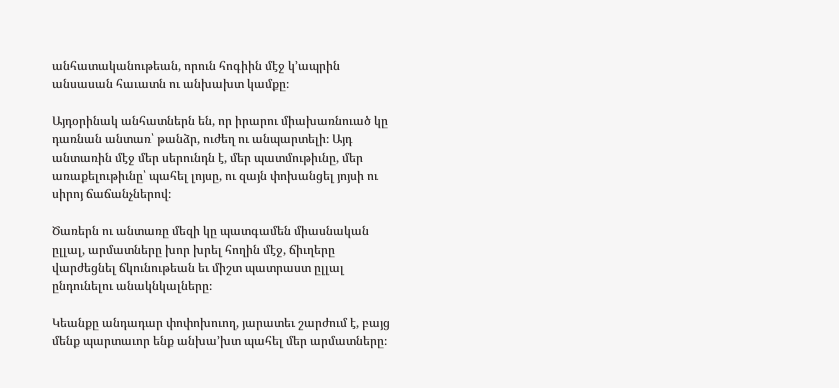անհատականութեան, որուն հոգիին մէջ կ’ապրին անսասան հաւատն ու անխախտ կամքը։

Այդօրինակ անհատներն են, որ իրարու միախառնուած կը դառնան անտառ՝ թանձր, ուժեղ ու անպարտելի։ Այդ անտառին մէջ մեր սերունդն է, մեր պատմութիւնը, մեր առաքելութիւնը՝ պահել լոյսը, ու զայն փոխանցել յոյսի ու սիրոյ ճաճանչներով։

Ծառերն ու անտառը մեզի կը պատգամեն միասնական ըլլալ, արմատները խոր խրել հողին մէջ, ճիւղերը վարժեցնել ճկունութեան եւ միշտ պատրաստ ըլլալ ընդունելու անակնկալները։

Կեանքը անդադար փոփոխուող, յարատեւ շարժում է, բայց մենք պարտաւոր ենք անխա’խտ պահել մեր արմատները։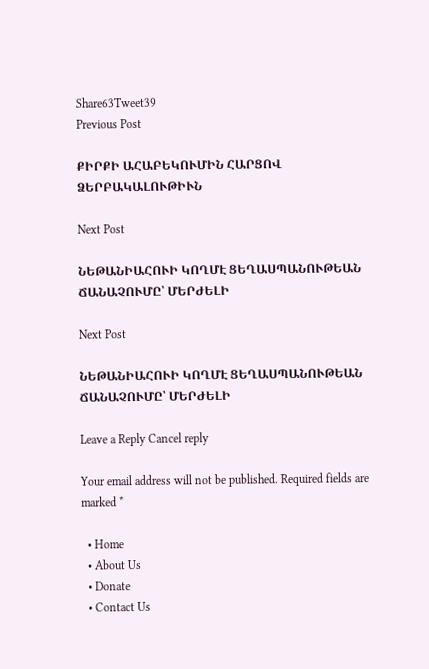Share63Tweet39
Previous Post

ՔԻՐՔԻ ԱՀԱԲԵԿՈՒՄԻՆ ՀԱՐՑՈՎ ՁԵՐԲԱԿԱԼՈՒԹԻՒՆ

Next Post

ՆԵԹԱՆԻԱՀՈՒԻ ԿՈՂՄԷ ՑԵՂԱՍՊԱՆՈՒԹԵԱՆ ՃԱՆԱՉՈՒՄԸ՝ ՄԵՐԺԵԼԻ

Next Post

ՆԵԹԱՆԻԱՀՈՒԻ ԿՈՂՄԷ ՑԵՂԱՍՊԱՆՈՒԹԵԱՆ ՃԱՆԱՉՈՒՄԸ՝ ՄԵՐԺԵԼԻ

Leave a Reply Cancel reply

Your email address will not be published. Required fields are marked *

  • Home
  • About Us
  • Donate
  • Contact Us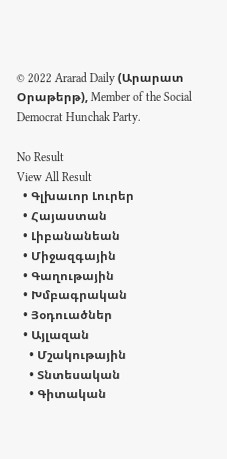© 2022 Ararad Daily (Արարատ Օրաթերթ), Member of the Social Democrat Hunchak Party.

No Result
View All Result
  • Գլխաւոր Լուրեր
  • Հայաստան
  • Լիբանանեան
  • Միջազգային
  • Գաղութային
  • Խմբագրական
  • Յօդուածներ
  • Այլազան
    • Մշակութային
    • Տնտեսական
    • Գիտական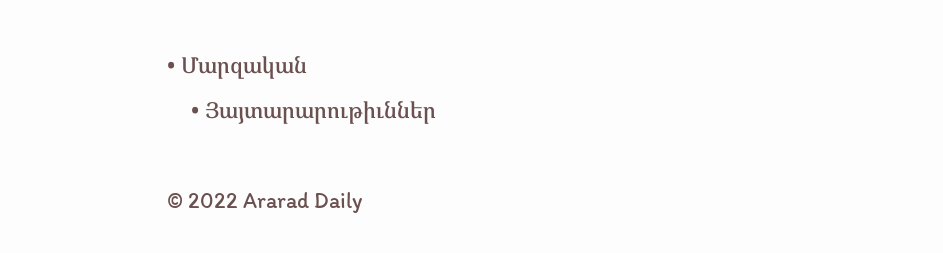• Մարզական
    • Յայտարարութիւններ

© 2022 Ararad Daily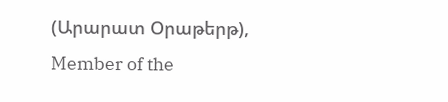(Արարատ Օրաթերթ), Member of the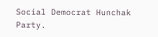Social Democrat Hunchak Party.